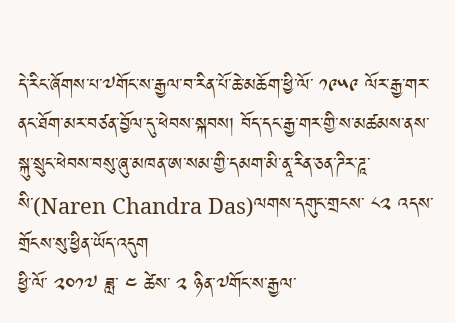དེ་རིང་ཞོགས་པ་༧གོང་ས་རྒྱལ་བ་རིན་པོ་ཆེ་མཆོག་ཕྱི་ལོ་ ༡༩༥༩ ལོར་རྒྱ་གར་ནང་ཐོག་མར་བཙན་བྱོལ་དུ་ཕེབས་སྐབས། བོད་དང་རྒྱ་གར་གྱི་ས་མཚམས་ནས་སྐུ་སྲུང་ཕེབས་བསུ་ཞུ་མཁན་ཨ་སམ་གྱི་དམག་མི་ནཱ་རིན་ཅན་ཌིར་ཌཱ་སི་(Naren Chandra Das)ལགས་དགུང་གྲངས་ ༨༢ འདས་གྲོངས་སུ་ཕྱིན་ཡོད་འདུག
ཕྱི་ལོ་ ༢༠༡༧ ཟླ་ ༤ ཚེས་ ༢ ཉིན་༧གོང་ས་རྒྱལ་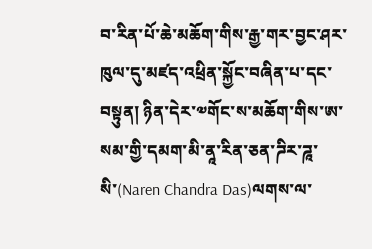བ་རིན་པོ་ཆེ་མཆོག་གིས་རྒྱ་གར་བྱང་ཤར་ཁུལ་དུ་མཛད་འཕྲིན་སྐྱོང་བཞིན་པ་དང་བསྟུན། ཉིན་དེར་༧གོང་ས་མཆོག་གིས་ཨ་སམ་གྱི་དམག་མི་ནཱ་རིན་ཅན་ཌིར་ཌཱ་སི་(Naren Chandra Das)ལགས་ལ་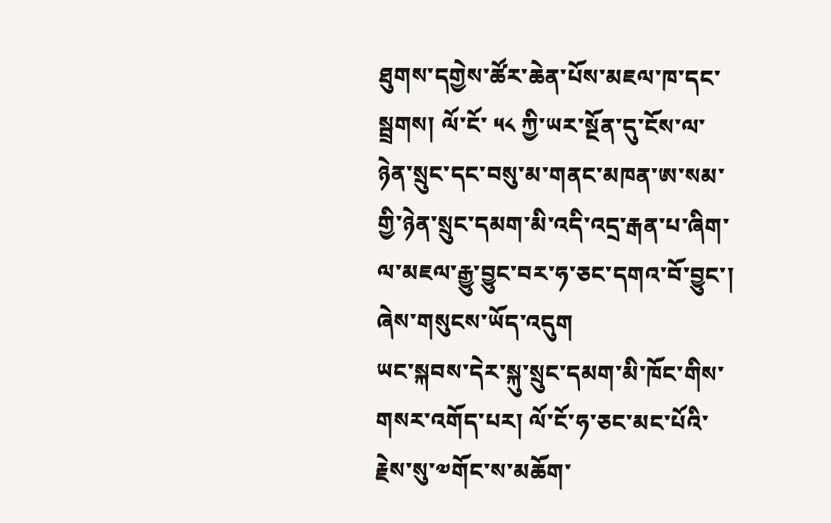ཐུགས་དགྱེས་ཚོར་ཆེན་པོས་མཇལ་ཁ་དང་སྦྲགས། ལོ་ངོ་ ༥༨ ཀྱི་ཡར་སྔོན་དུ་ངོས་ལ་ཉེན་སྲུང་དང་བསུ་མ་གནང་མཁན་ཨ་སམ་གྱི་ཉེན་སྲུང་དམག་མི་འདི་འདྲ་རྒན་པ་ཞིག་ལ་མཇལ་རྒྱུ་བྱུང་བར་ཧ་ཅང་དགའ་བོ་བྱུང་། ཞེས་གསུངས་ཡོད་འདུག
ཡང་སྐབས་དེར་སྐུ་སྲུང་དམག་མི་ཁོང་གིས་གསར་འགོད་པར། ལོ་ངོ་ཧ་ཅང་མང་པོའི་རྗེས་སུ་༧གོང་ས་མཆོག་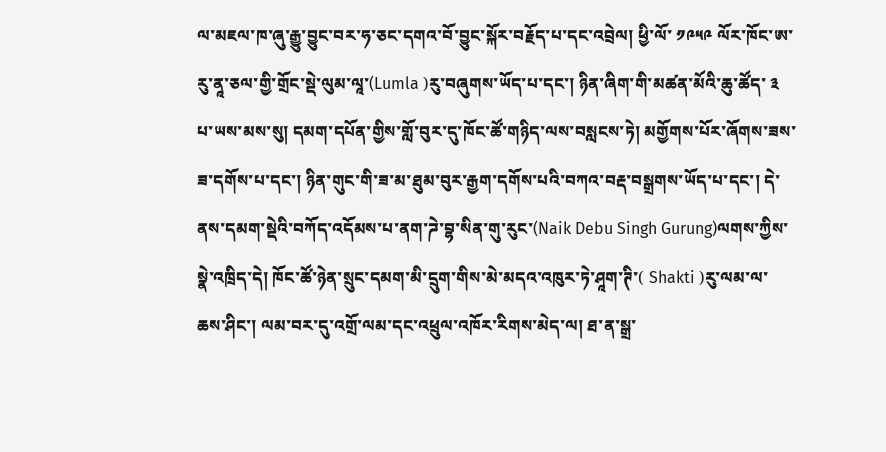ལ་མཇལ་ཁ་ཞུ་རྒྱུ་བྱུང་བར་ཧ་ཅང་དགའ་བོ་བྱུང་སྐོར་བརྗོད་པ་དང་འབྲེལ། ཕྱི་ལོ་ ༡༩༥༩ ལོར་ཁོང་ཨ་རུ་ནཱ་ཅལ་གྱི་གྲོང་སྡེ་ལུམ་ལཱ་(Lumla )རུ་བཞུགས་ཡོད་པ་དང་། ཉིན་ཞིག་གི་མཚན་མོའི་ཆུ་ཚོད་ ༣ པ་ཡས་མས་སུ། དམག་དཔོན་གྱིས་གློ་བུར་དུ་ཁོང་ཚོ་གཉིད་ལས་བསླངས་ཏེ། མགྱོགས་པོར་ཞོགས་ཟས་ཟ་དགོས་པ་དང་། ཉིན་གུང་གི་ཟ་མ་ཐུམ་བུར་རྒྱག་དགོས་པའི་བཀའ་བརྡ་བསྒྲགས་ཡོད་པ་དང་། དེ་ནས་དམག་སྡེའི་བཀོད་འདོམས་པ་ནག་ཌེ་བྷ་སིན་གུ་རུང་(Naik Debu Singh Gurung)ལགས་ཀྱིས་སྣེ་འཁྲིད་དེ། ཁོང་ཚོ་ཉེན་སྲུང་དམག་མི་དྲུག་གིས་མེ་མདའ་འཁུར་ཏེ་ཤཱག་ཊི་( Shakti )རུ་ལམ་ལ་ཆས་ཤིང་། ལམ་བར་དུ་འགྲོ་ལམ་དང་འཕྲུལ་འཁོར་རིགས་མེད་ལ། ཐ་ན་སྒྲ་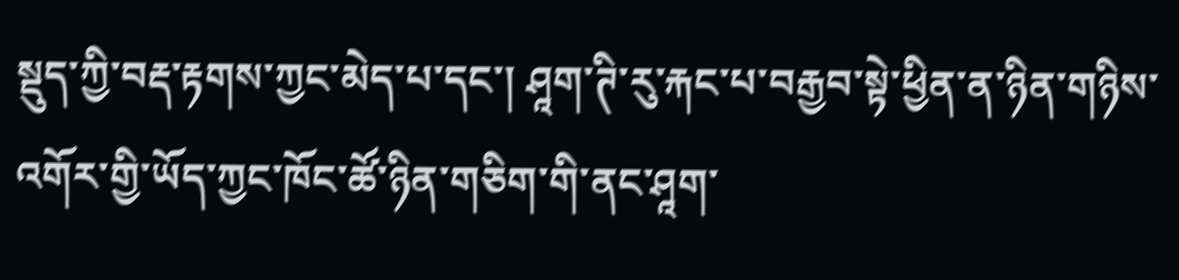སྡུད་ཀྱི་བརྡ་རྟགས་ཀྱང་མེད་པ་དང་། ཤཱག་ཊི་རུ་རྐང་པ་བརྒྱབ་སྟེ་ཕྱིན་ན་ཉིན་གཉིས་འགོར་གྱི་ཡོད་ཀྱང་ཁོང་ཚོ་ཉིན་གཅིག་གི་ནང་ཤཱག་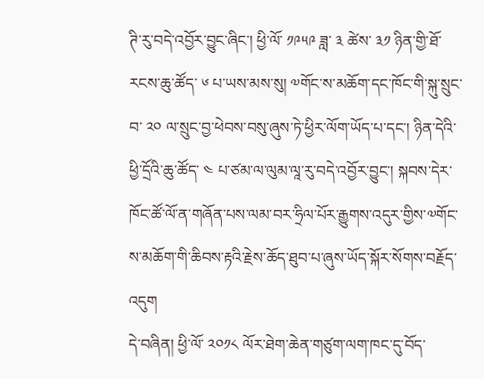ཊི་རུ་བདེ་འབྱོར་བྱུང་ཞིང་། ཕྱི་ལོ་ ༡༩༥༩ ཟླ་ ༣ ཚེས་ ༣༡ ཉིན་གྱི་ཐོ་རངས་ཆུ་ཚོད་ ༦ པ་ཡས་མས་སུ། ༧གོང་ས་མཆོག་དང་ཁོང་གི་སྐུ་སྲུང་བ་ ༢༠ ལ་སྲུང་བྱ་ཕེབས་བསུ་ཞུས་ཏེ་ཕྱིར་ལོག་ཡོད་པ་དང་། ཉིན་དེའི་ཕྱི་དྲོའི་ཆུ་ཚོད་ ༤ པ་ཙམ་ལ་ལུམ་ལཱ་རུ་བདེ་འབྱོར་བྱུང་། སྐབས་དེར་ཁོང་ཚོ་ལོ་ན་གཞོན་པས་ལམ་བར་ཧྲིལ་པོར་རྒྱུགས་འདུར་གྱིས་༧གོང་ས་མཆོག་གི་ཆིབས་རྟའི་རྗེས་ཆོད་ཐུབ་པ་ཞུས་ཡོད་སྐོར་སོགས་བརྗོད་འདུག
དེ་བཞིན། ཕྱི་ལོ་ ༢༠༡༨ ལོར་ཐེག་ཆེན་གཙུག་ལག་ཁང་དུ་བོད་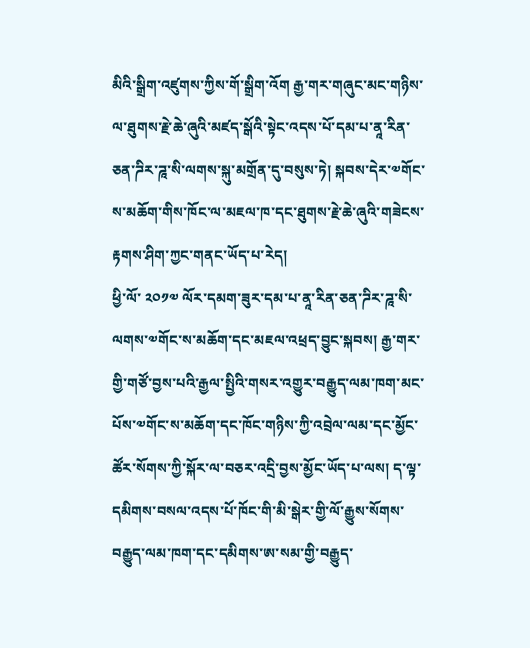མིའི་སྒྲིག་འཛུགས་ཀྱིས་གོ་སྒྲིག་འོག རྒྱ་གར་གཞུང་མང་གཉིས་ལ་ཐུགས་རྗེ་ཆེ་ཞུའི་མཛད་སྒོའི་སྟེང་འདས་པོ་དམ་པ་ནཱ་རིན་ཅན་ཌིར་ཌཱ་སི་ལགས་སྐུ་མགྲོན་དུ་བསུས་ཏེ། སྐབས་དེར་༧གོང་ས་མཆོག་གིས་ཁོང་ལ་མཇལ་ཁ་དང་ཐུགས་རྗེ་ཆེ་ཞུའི་གཟེངས་རྟགས་ཤིག་ཀྱང་གནང་ཡོད་པ་རེད།
ཕྱི་ལོ་ ༢༠༡༧ ལོར་དམག་ཟུར་དམ་པ་ནཱ་རིན་ཅན་ཌིར་ཌཱ་སི་ལགས་༧གོང་ས་མཆོག་དང་མཇལ་འཕྲད་བྱུང་སྐབས། རྒྱ་གར་གྱི་གཙོ་བྱས་པའི་རྒྱལ་སྤྱིའི་གསར་འགྱུར་བརྒྱུད་ལམ་ཁག་མང་པོས་༧གོང་ས་མཆོག་དང་ཁོང་གཉིས་ཀྱི་འབྲེལ་ལམ་དང་མྱོང་ཚོར་སོགས་ཀྱི་སྐོར་ལ་བཅར་འདྲི་བྱས་མྱོང་ཡོད་པ་ལས། ད་ལྟ་དམིགས་བསལ་འདས་པོ་ཁོང་གི་མི་སྒེར་གྱི་ལོ་རྒྱུས་སོགས་བརྒྱུད་ལམ་ཁག་དང་དམིགས་ཨ་སམ་གྱི་བརྒྱུད་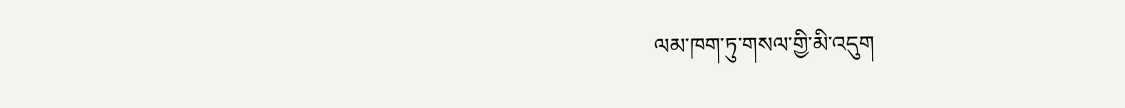ལམ་ཁག་ཏུ་གསལ་གྱི་མི་འདུག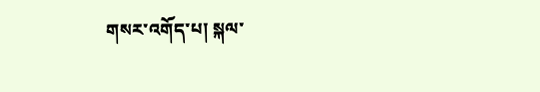གསར་འགོད་པ། སྐལ་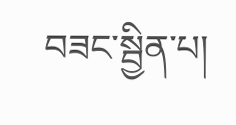བཟང་སྦྱིན་པ།